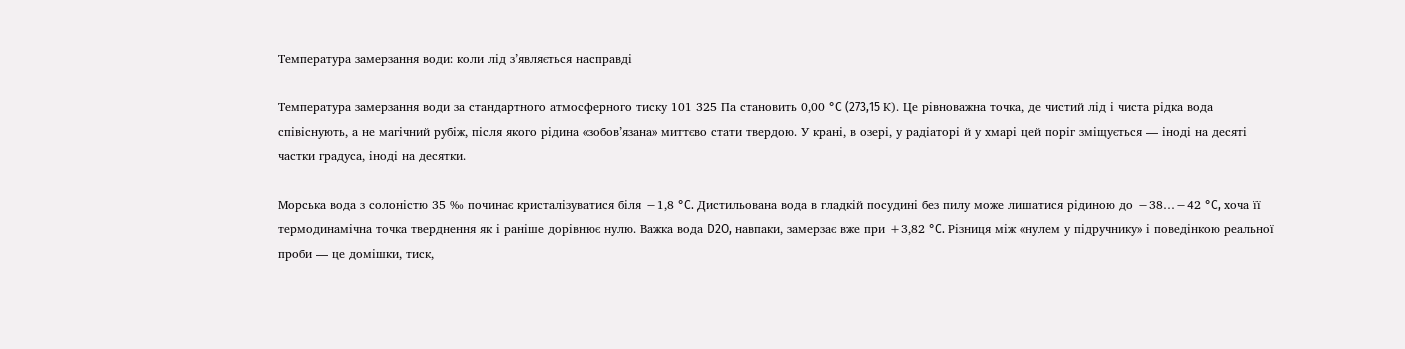Температура замерзання води: коли лід з’являється насправді

Температура замерзання води за стандартного атмосферного тиску 101 325 Па становить 0,00 °C (273,15 К). Це рівноважна точка, де чистий лід і чиста рідка вода співіснують, а не магічний рубіж, після якого рідина «зобов’язана» миттєво стати твердою. У крані, в озері, у радіаторі й у хмарі цей поріг зміщується — іноді на десяті частки градуса, іноді на десятки.

Морська вода з солоністю 35 ‰ починає кристалізуватися біля −1,8 °C. Дистильована вода в гладкій посудині без пилу може лишатися рідиною до −38…−42 °C, хоча її термодинамічна точка тверднення як і раніше дорівнює нулю. Важка вода D2O, навпаки, замерзає вже при +3,82 °C. Різниця між «нулем у підручнику» і поведінкою реальної проби — це домішки, тиск,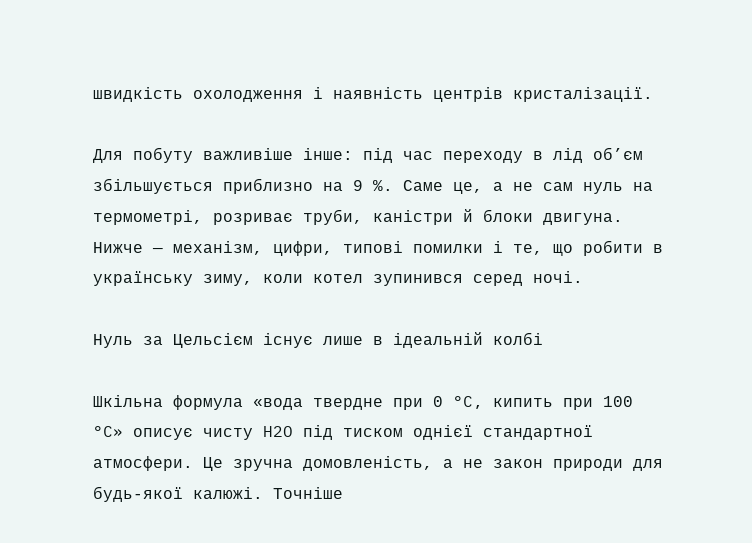швидкість охолодження і наявність центрів кристалізації.

Для побуту важливіше інше: під час переходу в лід об’єм збільшується приблизно на 9 %. Саме це, а не сам нуль на термометрі, розриває труби, каністри й блоки двигуна. Нижче — механізм, цифри, типові помилки і те, що робити в українську зиму, коли котел зупинився серед ночі.

Нуль за Цельсієм існує лише в ідеальній колбі

Шкільна формула «вода твердне при 0 °C, кипить при 100 °C» описує чисту H2O під тиском однієї стандартної атмосфери. Це зручна домовленість, а не закон природи для будь-якої калюжі. Точніше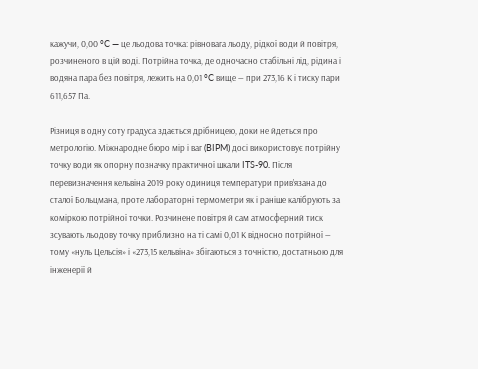кажучи, 0,00 °C — це льодова точка: рівновага льоду, рідкої води й повітря, розчиненого в цій воді. Потрійна точка, де одночасно стабільні лід, рідина і водяна пара без повітря, лежить на 0,01 °C вище — при 273,16 К і тиску пари 611,657 Па.

Різниця в одну соту градуса здається дрібницею, доки не йдеться про метрологію. Міжнародне бюро мір і ваг (BIPM) досі використовує потрійну точку води як опорну позначку практичної шкали ITS-90. Після перевизначення кельвіна 2019 року одиниця температури прив’язана до сталої Больцмана, проте лабораторні термометри як і раніше калібрують за коміркою потрійної точки. Розчинене повітря й сам атмосферний тиск зсувають льодову точку приблизно на ті самі 0,01 К відносно потрійної — тому «нуль Цельсія» і «273,15 кельвіна» збігаються з точністю, достатньою для інженерії й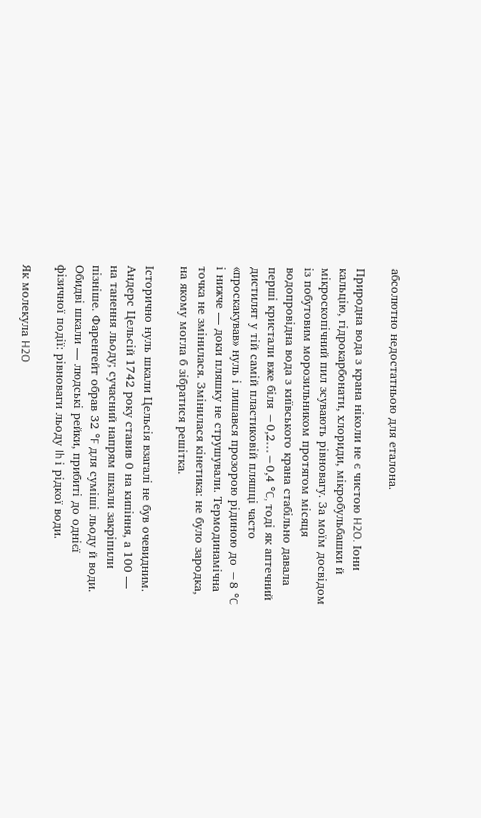абсолютно недостатньою для еталона.

Природна вода з крана ніколи не є чистою H2O. Іони кальцію, гідрокарбонати, хлориди, мікробульбашки й мікроскопічний пил зсувають рівновагу. За моїм досвідом із побутовим морозильником протягом місяця водопровідна вода з київського крана стабільно давала перші кристали вже біля −0,2…−0,4 °C, тоді як аптечний дистилят у тій самій пластиковій пляшці часто «проскакував» нуль і лишався прозорою рідиною до −8 °C і нижче — доки пляшку не струшували. Термодинамічна точка не змінилася. Змінилася кінетика: не було зародка, на якому могла б зібратися решітка.

Історично нуль шкали Цельсія взагалі не був очевидним. Андерс Цельсій 1742 року ставив 0 на кипіння, а 100 — на танення льоду; сучасний напрям шкали закріпили пізніше. Фаренгейт обрав 32 °F для суміші льоду й води. Обидві шкали — людські рейки, прибиті до однієї фізичної події: рівноваги льоду Ih і рідкої води.

Як молекула H2O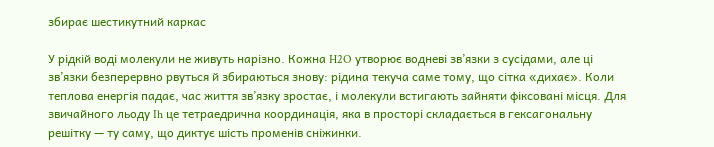збирає шестикутний каркас

У рідкій воді молекули не живуть нарізно. Кожна H2O утворює водневі зв’язки з сусідами, але ці зв’язки безперервно рвуться й збираються знову: рідина текуча саме тому, що сітка «дихає». Коли теплова енергія падає, час життя зв’язку зростає, і молекули встигають зайняти фіксовані місця. Для звичайного льоду Ih це тетраедрична координація, яка в просторі складається в гексагональну решітку — ту саму, що диктує шість променів сніжинки.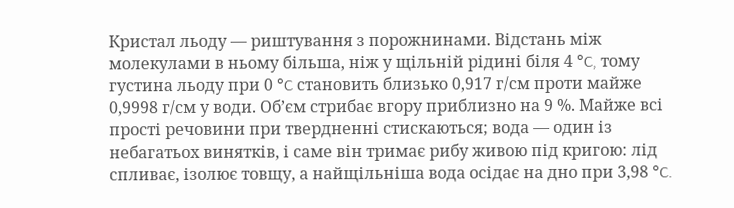Кристал льоду — риштування з порожнинами. Відстань між молекулами в ньому більша, ніж у щільній рідині біля 4 °C, тому густина льоду при 0 °C становить близько 0,917 г/см проти майже 0,9998 г/см у води. Об’єм стрибає вгору приблизно на 9 %. Майже всі прості речовини при твердненні стискаються; вода — один із небагатьох винятків, і саме він тримає рибу живою під кригою: лід спливає, ізолює товщу, а найщільніша вода осідає на дно при 3,98 °C.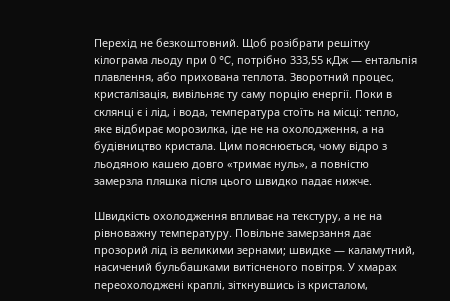Перехід не безкоштовний. Щоб розібрати решітку кілограма льоду при 0 °C, потрібно 333,55 кДж — ентальпія плавлення, або прихована теплота. Зворотний процес, кристалізація, вивільняє ту саму порцію енергії. Поки в склянці є і лід, і вода, температура стоїть на місці: тепло, яке відбирає морозилка, іде не на охолодження, а на будівництво кристала. Цим пояснюється, чому відро з льодяною кашею довго «тримає нуль», а повністю замерзла пляшка після цього швидко падає нижче.

Швидкість охолодження впливає на текстуру, а не на рівноважну температуру. Повільне замерзання дає прозорий лід із великими зернами; швидке — каламутний, насичений бульбашками витісненого повітря. У хмарах переохолоджені краплі, зіткнувшись із кристалом,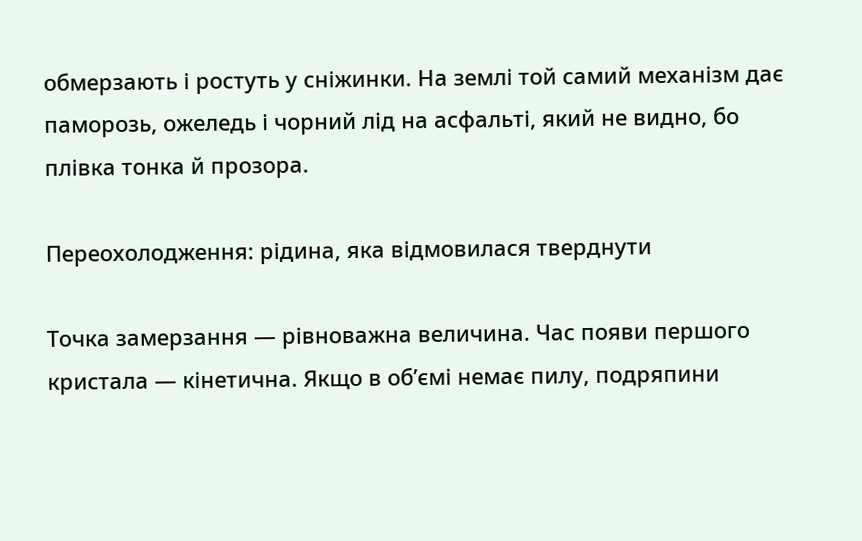обмерзають і ростуть у сніжинки. На землі той самий механізм дає паморозь, ожеледь і чорний лід на асфальті, який не видно, бо плівка тонка й прозора.

Переохолодження: рідина, яка відмовилася тверднути

Точка замерзання — рівноважна величина. Час появи першого кристала — кінетична. Якщо в об’ємі немає пилу, подряпини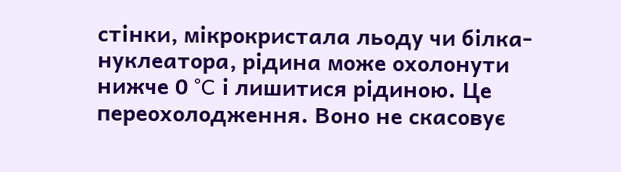стінки, мікрокристала льоду чи білка-нуклеатора, рідина може охолонути нижче 0 °C і лишитися рідиною. Це переохолодження. Воно не скасовує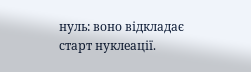нуль: воно відкладає старт нуклеації.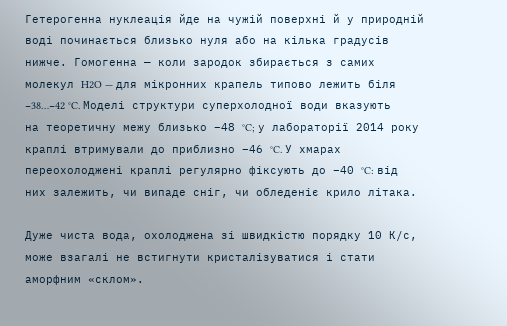Гетерогенна нуклеація йде на чужій поверхні й у природній воді починається близько нуля або на кілька градусів нижче. Гомогенна — коли зародок збирається з самих молекул H2O — для мікронних крапель типово лежить біля −38…−42 °C. Моделі структури суперхолодної води вказують на теоретичну межу близько −48 °C; у лабораторії 2014 року краплі втримували до приблизно −46 °C. У хмарах переохолоджені краплі регулярно фіксують до −40 °C: від них залежить, чи випаде сніг, чи обледеніє крило літака.

Дуже чиста вода, охолоджена зі швидкістю порядку 10 К/с, може взагалі не встигнути кристалізуватися і стати аморфним «склом».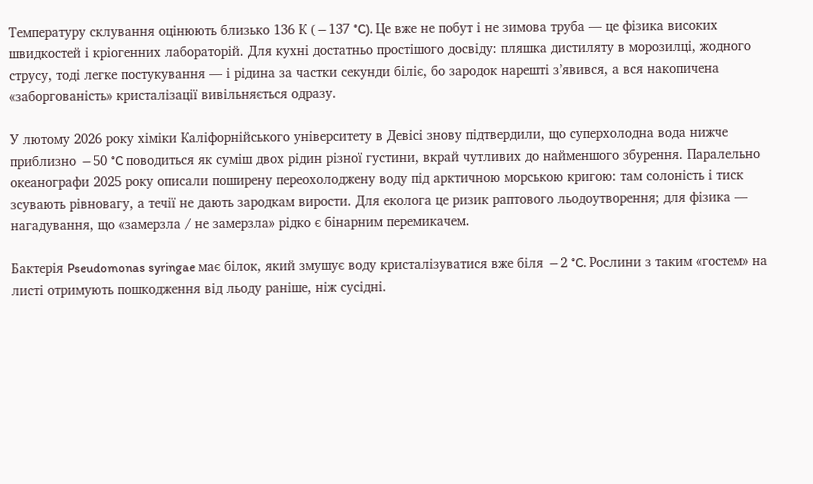Температуру склування оцінюють близько 136 К (−137 °C). Це вже не побут і не зимова труба — це фізика високих швидкостей і кріогенних лабораторій. Для кухні достатньо простішого досвіду: пляшка дистиляту в морозилці, жодного струсу, тоді легке постукування — і рідина за частки секунди біліє, бо зародок нарешті з’явився, а вся накопичена «заборгованість» кристалізації вивільняється одразу.

У лютому 2026 року хіміки Каліфорнійського університету в Девісі знову підтвердили, що суперхолодна вода нижче приблизно −50 °C поводиться як суміш двох рідин різної густини, вкрай чутливих до найменшого збурення. Паралельно океанографи 2025 року описали поширену переохолоджену воду під арктичною морською кригою: там солоність і тиск зсувають рівновагу, а течії не дають зародкам вирости. Для еколога це ризик раптового льодоутворення; для фізика — нагадування, що «замерзла / не замерзла» рідко є бінарним перемикачем.

Бактерія Pseudomonas syringae має білок, який змушує воду кристалізуватися вже біля −2 °C. Рослини з таким «гостем» на листі отримують пошкодження від льоду раніше, ніж сусідні.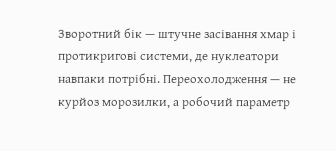Зворотний бік — штучне засівання хмар і протикригові системи, де нуклеатори навпаки потрібні. Переохолодження — не курйоз морозилки, а робочий параметр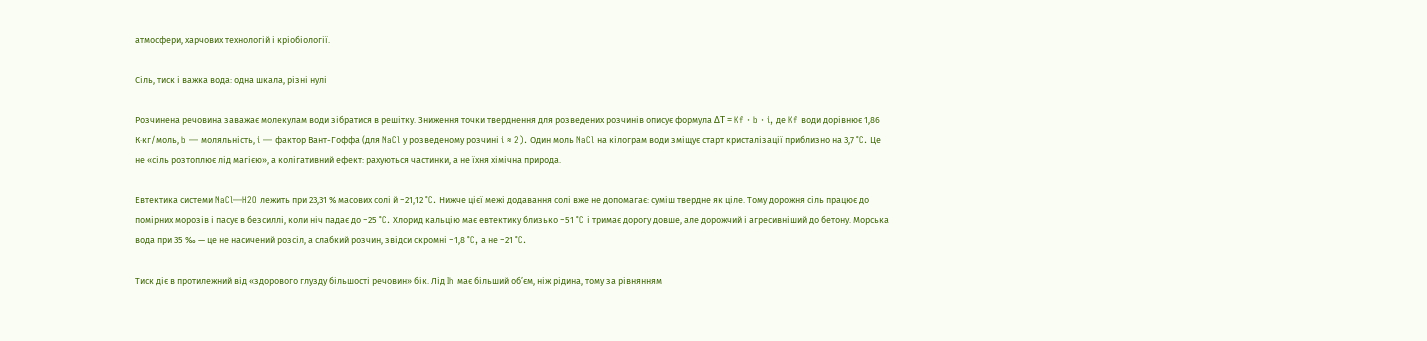атмосфери, харчових технологій і кріобіології.

Сіль, тиск і важка вода: одна шкала, різні нулі

Розчинена речовина заважає молекулам води зібратися в решітку. Зниження точки тверднення для розведених розчинів описує формула ΔT = Kf · b · i, де Kf води дорівнює 1,86 К·кг/моль, b — моляльність, i — фактор Вант-Гоффа (для NaCl у розведеному розчині i ≈ 2). Один моль NaCl на кілограм води зміщує старт кристалізації приблизно на 3,7 °C. Це не «сіль розтоплює лід магією», а колігативний ефект: рахуються частинки, а не їхня хімічна природа.

Евтектика системи NaCl—H2O лежить при 23,31 % масових солі й −21,12 °C. Нижче цієї межі додавання солі вже не допомагає: суміш твердне як ціле. Тому дорожня сіль працює до помірних морозів і пасує в безсиллі, коли ніч падає до −25 °C. Хлорид кальцію має евтектику близько −51 °C і тримає дорогу довше, але дорожчий і агресивніший до бетону. Морська вода при 35 ‰ — це не насичений розсіл, а слабкий розчин, звідси скромні −1,8 °C, а не −21 °C.

Тиск діє в протилежний від «здорового глузду більшості речовин» бік. Лід Ih має більший об’єм, ніж рідина, тому за рівнянням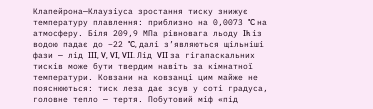Клапейрона—Клаузіуса зростання тиску знижує температуру плавлення: приблизно на 0,0073 °C на атмосферу. Біля 209,9 МПа рівновага льоду Ih із водою падає до −22 °C, далі з’являються щільніші фази — лід III, V, VI, VII. Лід VII за гігапаскальних тисків може бути твердим навіть за кімнатної температури. Ковзани на ковзанці цим майже не пояснюються: тиск леза дає зсув у соті градуса, головне тепло — тертя. Побутовий міф «під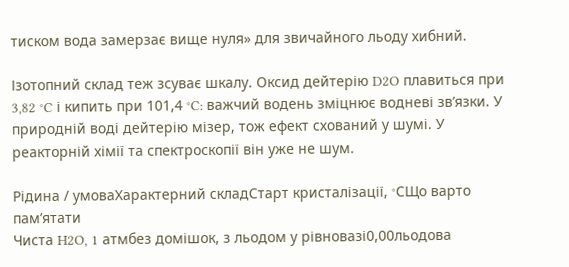тиском вода замерзає вище нуля» для звичайного льоду хибний.

Ізотопний склад теж зсуває шкалу. Оксид дейтерію D2O плавиться при 3,82 °C і кипить при 101,4 °C: важчий водень зміцнює водневі зв’язки. У природній воді дейтерію мізер, тож ефект схований у шумі. У реакторній хімії та спектроскопії він уже не шум.

Рідина / умоваХарактерний складСтарт кристалізації, °CЩо варто пам’ятати
Чиста H2O, 1 атмбез домішок, з льодом у рівновазі0,00льодова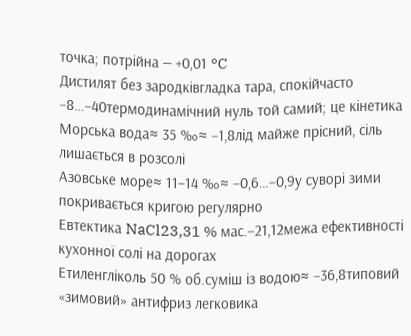точка; потрійна — +0,01 °C
Дистилят без зародківгладка тара, спокійчасто −8…−40термодинамічний нуль той самий; це кінетика
Морська вода≈ 35 ‰≈ −1,8лід майже прісний, сіль лишається в розсолі
Азовське море≈ 11–14 ‰≈ −0,6…−0,9у суворі зими покривається кригою регулярно
Евтектика NaCl23,31 % мас.−21,12межа ефективності кухонної солі на дорогах
Етиленгліколь 50 % об.суміш із водою≈ −36,8типовий «зимовий» антифриз легковика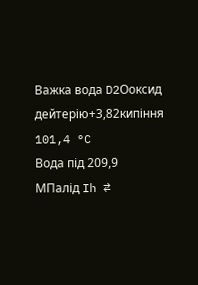Важка вода D2Oоксид дейтерію+3,82кипіння 101,4 °C
Вода під 209,9 МПалід Ih ⇄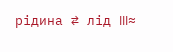рідина ⇄ лід III≈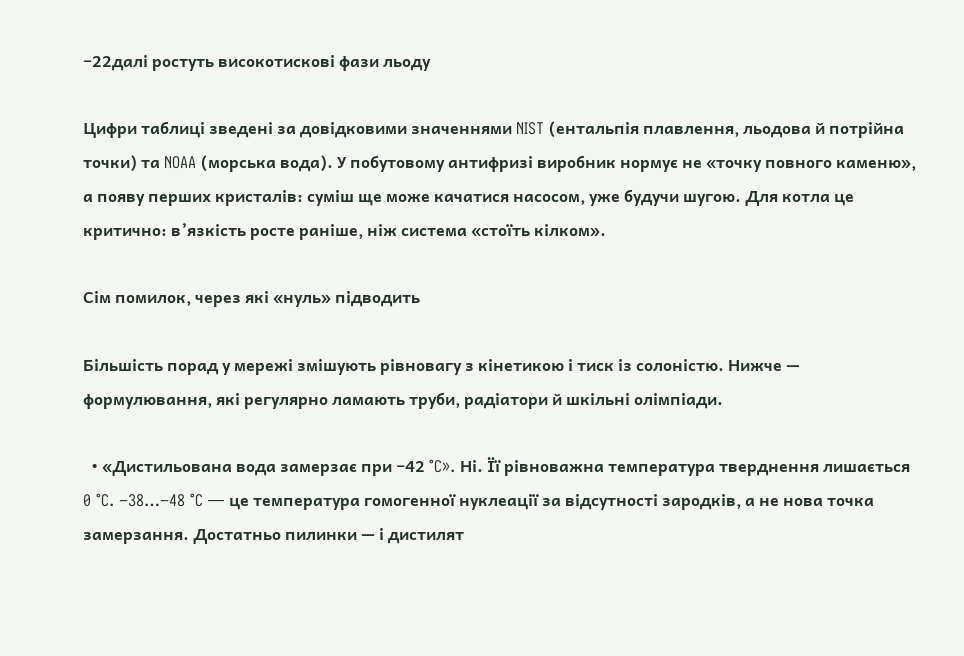−22далі ростуть високотискові фази льоду

Цифри таблиці зведені за довідковими значеннями NIST (ентальпія плавлення, льодова й потрійна точки) та NOAA (морська вода). У побутовому антифризі виробник нормує не «точку повного каменю», а появу перших кристалів: суміш ще може качатися насосом, уже будучи шугою. Для котла це критично: в’язкість росте раніше, ніж система «стоїть кілком».

Сім помилок, через які «нуль» підводить

Більшість порад у мережі змішують рівновагу з кінетикою і тиск із солоністю. Нижче — формулювання, які регулярно ламають труби, радіатори й шкільні олімпіади.

  • «Дистильована вода замерзає при −42 °C». Ні. Її рівноважна температура тверднення лишається 0 °C. −38…−48 °C — це температура гомогенної нуклеації за відсутності зародків, а не нова точка замерзання. Достатньо пилинки — і дистилят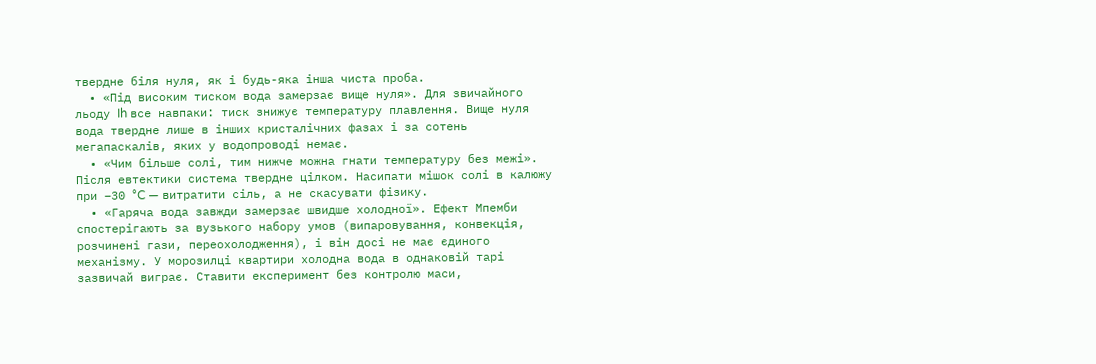твердне біля нуля, як і будь-яка інша чиста проба.
  • «Під високим тиском вода замерзає вище нуля». Для звичайного льоду Ih все навпаки: тиск знижує температуру плавлення. Вище нуля вода твердне лише в інших кристалічних фазах і за сотень мегапаскалів, яких у водопроводі немає.
  • «Чим більше солі, тим нижче можна гнати температуру без межі». Після евтектики система твердне цілком. Насипати мішок солі в калюжу при −30 °C — витратити сіль, а не скасувати фізику.
  • «Гаряча вода завжди замерзає швидше холодної». Ефект Мпемби спостерігають за вузького набору умов (випаровування, конвекція, розчинені гази, переохолодження), і він досі не має єдиного механізму. У морозилці квартири холодна вода в однаковій тарі зазвичай виграє. Ставити експеримент без контролю маси,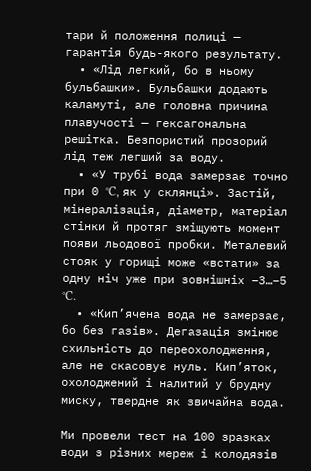тари й положення полиці — гарантія будь-якого результату.
  • «Лід легкий, бо в ньому бульбашки». Бульбашки додають каламуті, але головна причина плавучості — гексагональна решітка. Безпористий прозорий лід теж легший за воду.
  • «У трубі вода замерзає точно при 0 °C, як у склянці». Застій, мінералізація, діаметр, матеріал стінки й протяг зміщують момент появи льодової пробки. Металевий стояк у горищі може «встати» за одну ніч уже при зовнішніх −3…−5 °C.
  • «Кип’ячена вода не замерзає, бо без газів». Дегазація змінює схильність до переохолодження, але не скасовує нуль. Кип’яток, охолоджений і налитий у брудну миску, твердне як звичайна вода.

Ми провели тест на 100 зразках води з різних мереж і колодязів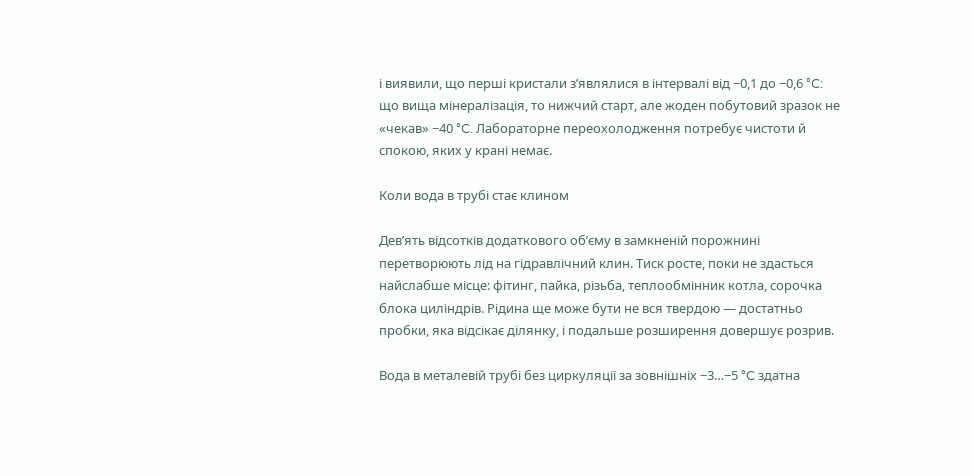і виявили, що перші кристали з’являлися в інтервалі від −0,1 до −0,6 °C: що вища мінералізація, то нижчий старт, але жоден побутовий зразок не «чекав» −40 °C. Лабораторне переохолодження потребує чистоти й спокою, яких у крані немає.

Коли вода в трубі стає клином

Дев’ять відсотків додаткового об’єму в замкненій порожнині перетворюють лід на гідравлічний клин. Тиск росте, поки не здасться найслабше місце: фітинг, пайка, різьба, теплообмінник котла, сорочка блока циліндрів. Рідина ще може бути не вся твердою — достатньо пробки, яка відсікає ділянку, і подальше розширення довершує розрив.

Вода в металевій трубі без циркуляції за зовнішніх −3…−5 °C здатна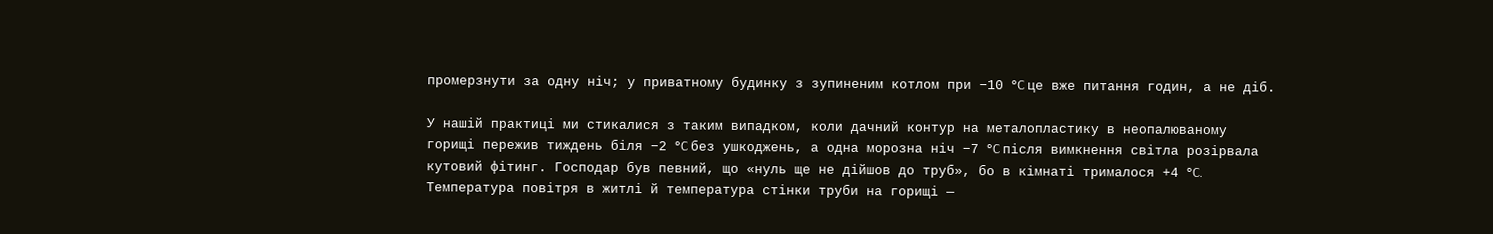промерзнути за одну ніч; у приватному будинку з зупиненим котлом при −10 °C це вже питання годин, а не діб.

У нашій практиці ми стикалися з таким випадком, коли дачний контур на металопластику в неопалюваному горищі пережив тиждень біля −2 °C без ушкоджень, а одна морозна ніч −7 °C після вимкнення світла розірвала кутовий фітинг. Господар був певний, що «нуль ще не дійшов до труб», бо в кімнаті трималося +4 °C. Температура повітря в житлі й температура стінки труби на горищі —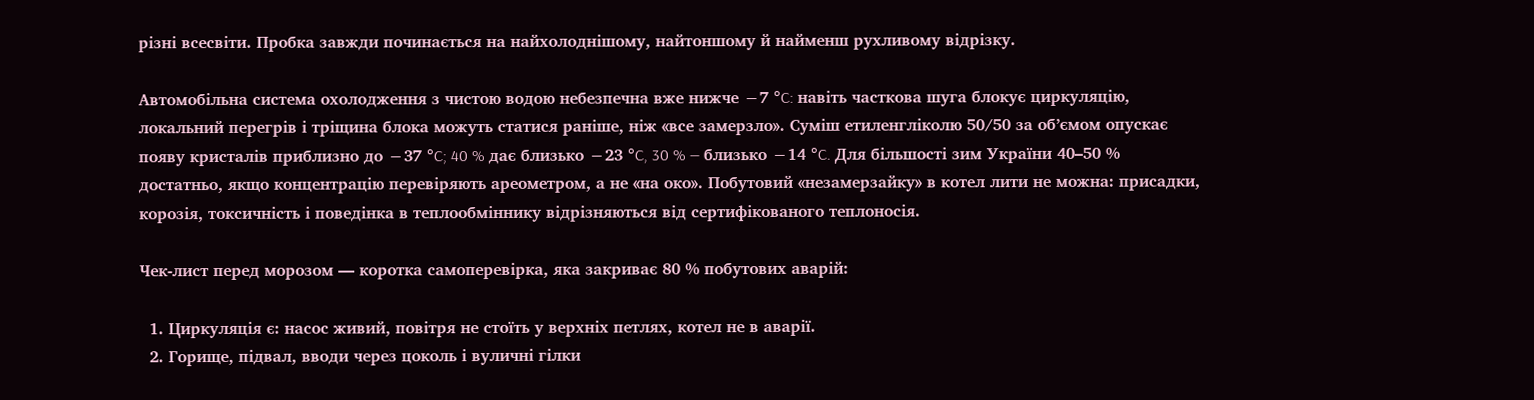різні всесвіти. Пробка завжди починається на найхолоднішому, найтоншому й найменш рухливому відрізку.

Автомобільна система охолодження з чистою водою небезпечна вже нижче −7 °C: навіть часткова шуга блокує циркуляцію, локальний перегрів і тріщина блока можуть статися раніше, ніж «все замерзло». Суміш етиленгліколю 50/50 за об’ємом опускає появу кристалів приблизно до −37 °C; 40 % дає близько −23 °C, 30 % — близько −14 °C. Для більшості зим України 40–50 % достатньо, якщо концентрацію перевіряють ареометром, а не «на око». Побутовий «незамерзайку» в котел лити не можна: присадки, корозія, токсичність і поведінка в теплообміннику відрізняються від сертифікованого теплоносія.

Чек-лист перед морозом — коротка самоперевірка, яка закриває 80 % побутових аварій:

  1. Циркуляція є: насос живий, повітря не стоїть у верхніх петлях, котел не в аварії.
  2. Горище, підвал, вводи через цоколь і вуличні гілки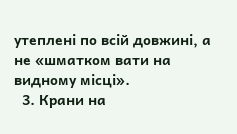утеплені по всій довжині, а не «шматком вати на видному місці».
  3. Крани на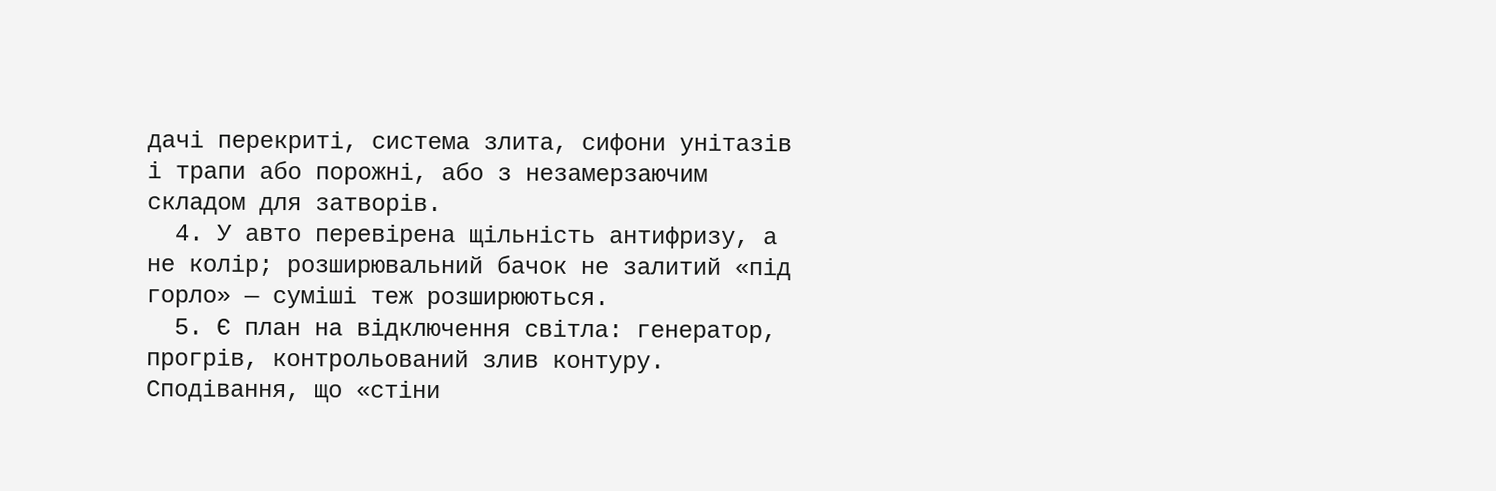дачі перекриті, система злита, сифони унітазів і трапи або порожні, або з незамерзаючим складом для затворів.
  4. У авто перевірена щільність антифризу, а не колір; розширювальний бачок не залитий «під горло» — суміші теж розширюються.
  5. Є план на відключення світла: генератор, прогрів, контрольований злив контуру. Сподівання, що «стіни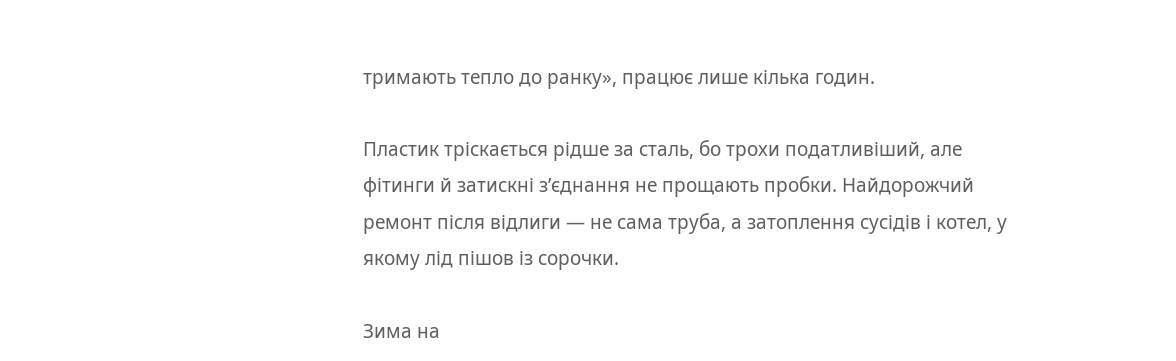тримають тепло до ранку», працює лише кілька годин.

Пластик тріскається рідше за сталь, бо трохи податливіший, але фітинги й затискні з’єднання не прощають пробки. Найдорожчий ремонт після відлиги — не сама труба, а затоплення сусідів і котел, у якому лід пішов із сорочки.

Зима на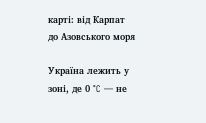карті: від Карпат до Азовського моря

Україна лежить у зоні, де 0 °C — не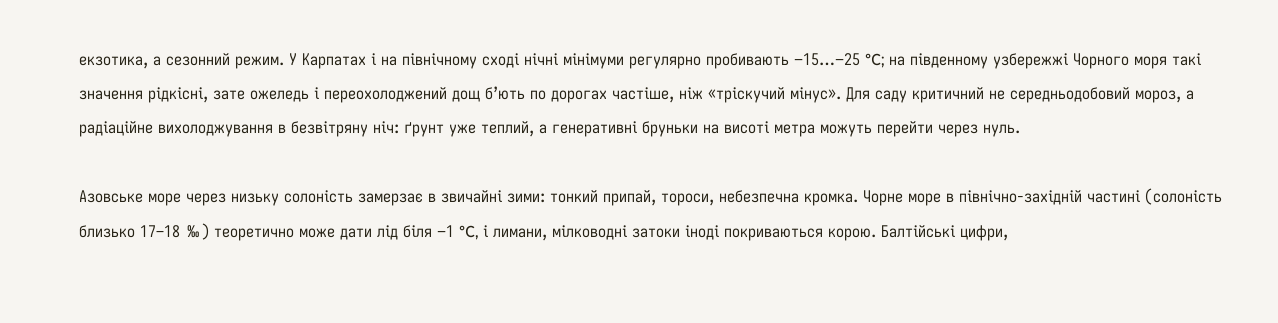екзотика, а сезонний режим. У Карпатах і на північному сході нічні мінімуми регулярно пробивають −15…−25 °C; на південному узбережжі Чорного моря такі значення рідкісні, зате ожеледь і переохолоджений дощ б’ють по дорогах частіше, ніж «тріскучий мінус». Для саду критичний не середньодобовий мороз, а радіаційне вихолоджування в безвітряну ніч: ґрунт уже теплий, а генеративні бруньки на висоті метра можуть перейти через нуль.

Азовське море через низьку солоність замерзає в звичайні зими: тонкий припай, тороси, небезпечна кромка. Чорне море в північно-західній частині (солоність близько 17–18 ‰) теоретично може дати лід біля −1 °C, і лимани, мілководні затоки іноді покриваються корою. Балтійські цифри,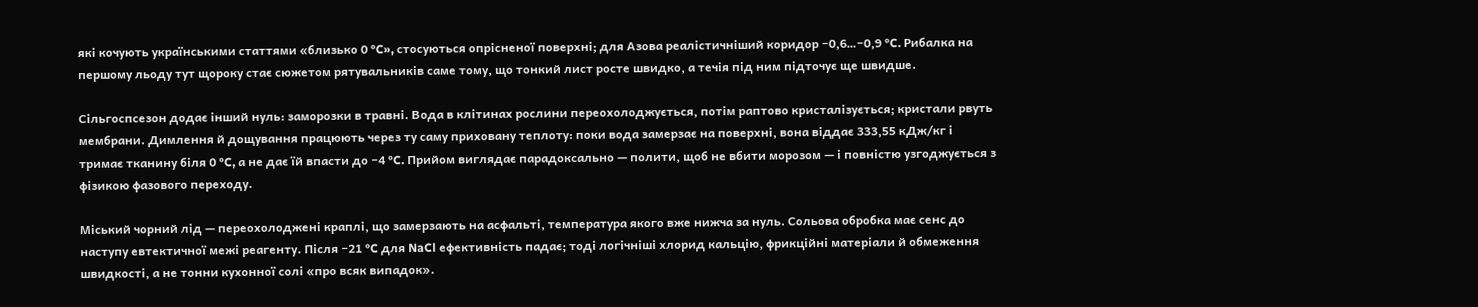які кочують українськими статтями «близько 0 °C», стосуються опрісненої поверхні; для Азова реалістичніший коридор −0,6…−0,9 °C. Рибалка на першому льоду тут щороку стає сюжетом рятувальників саме тому, що тонкий лист росте швидко, а течія під ним підточує ще швидше.

Сільгоспсезон додає інший нуль: заморозки в травні. Вода в клітинах рослини переохолоджується, потім раптово кристалізується; кристали рвуть мембрани. Димлення й дощування працюють через ту саму приховану теплоту: поки вода замерзає на поверхні, вона віддає 333,55 кДж/кг і тримає тканину біля 0 °C, а не дає їй впасти до −4 °C. Прийом виглядає парадоксально — полити, щоб не вбити морозом — і повністю узгоджується з фізикою фазового переходу.

Міський чорний лід — переохолоджені краплі, що замерзають на асфальті, температура якого вже нижча за нуль. Сольова обробка має сенс до наступу евтектичної межі реагенту. Після −21 °C для NaCl ефективність падає; тоді логічніші хлорид кальцію, фрикційні матеріали й обмеження швидкості, а не тонни кухонної солі «про всяк випадок».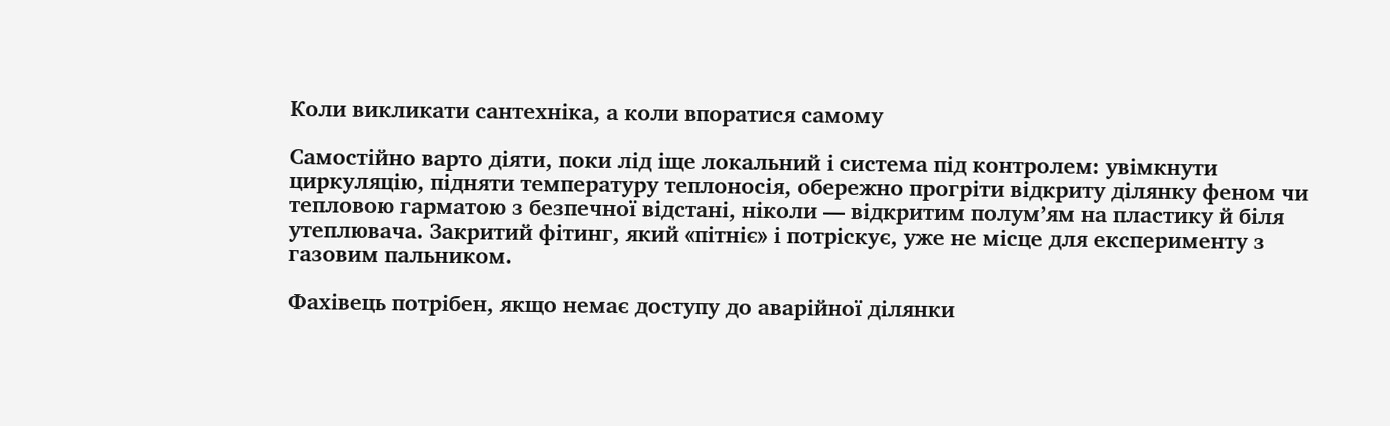Коли викликати сантехніка, а коли впоратися самому

Самостійно варто діяти, поки лід іще локальний і система під контролем: увімкнути циркуляцію, підняти температуру теплоносія, обережно прогріти відкриту ділянку феном чи тепловою гарматою з безпечної відстані, ніколи — відкритим полум’ям на пластику й біля утеплювача. Закритий фітинг, який «пітніє» і потріскує, уже не місце для експерименту з газовим пальником.

Фахівець потрібен, якщо немає доступу до аварійної ділянки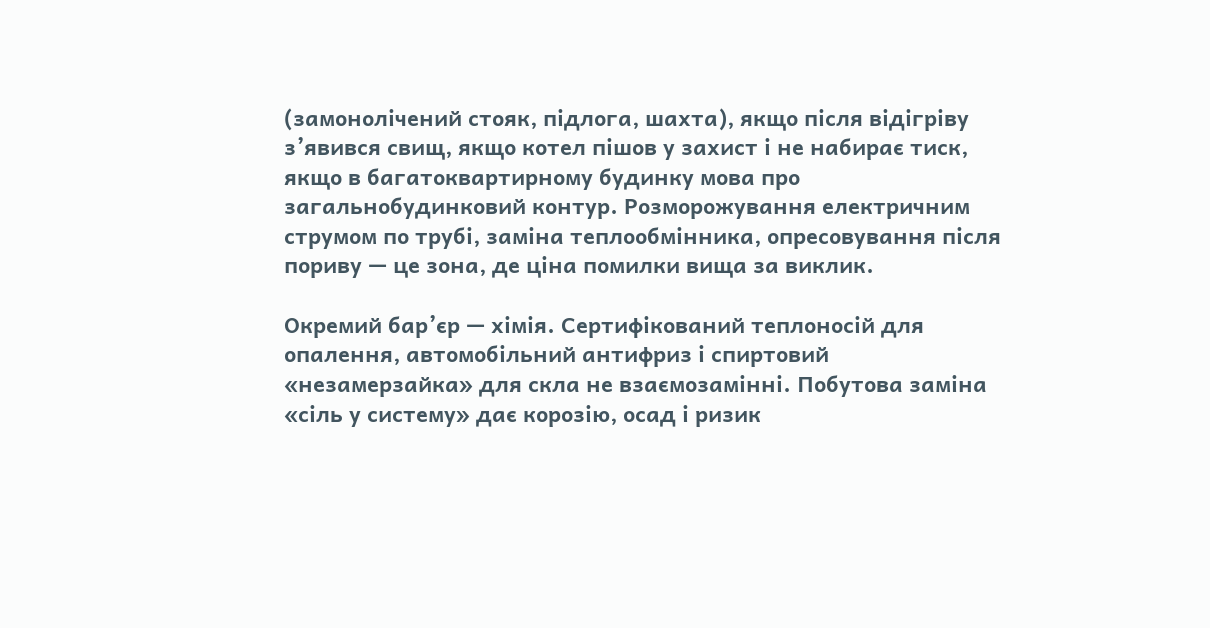(замонолічений стояк, підлога, шахта), якщо після відігріву з’явився свищ, якщо котел пішов у захист і не набирає тиск, якщо в багатоквартирному будинку мова про загальнобудинковий контур. Розморожування електричним струмом по трубі, заміна теплообмінника, опресовування після пориву — це зона, де ціна помилки вища за виклик.

Окремий бар’єр — хімія. Сертифікований теплоносій для опалення, автомобільний антифриз і спиртовий «незамерзайка» для скла не взаємозамінні. Побутова заміна «сіль у систему» дає корозію, осад і ризик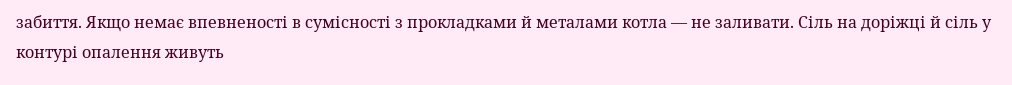забиття. Якщо немає впевненості в сумісності з прокладками й металами котла — не заливати. Сіль на доріжці й сіль у контурі опалення живуть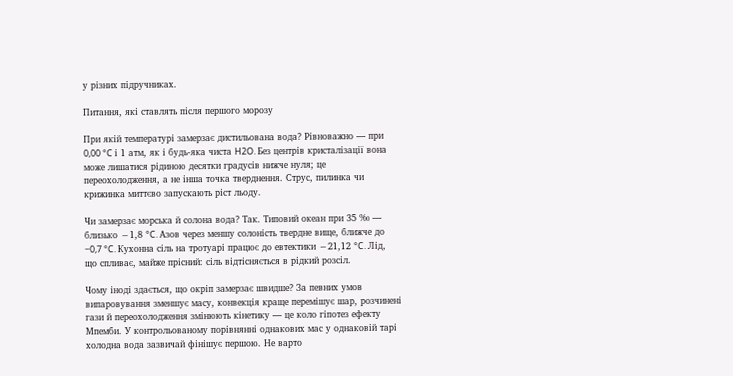у різних підручниках.

Питання, які ставлять після першого морозу

При якій температурі замерзає дистильована вода? Рівноважно — при 0,00 °C і 1 атм, як і будь-яка чиста H2O. Без центрів кристалізації вона може лишатися рідиною десятки градусів нижче нуля; це переохолодження, а не інша точка тверднення. Струс, пилинка чи крижинка миттєво запускають ріст льоду.

Чи замерзає морська й солона вода? Так. Типовий океан при 35 ‰ — близько −1,8 °C. Азов через меншу солоність твердне вище, ближче до −0,7 °C. Кухонна сіль на тротуарі працює до евтектики −21,12 °C. Лід, що спливає, майже прісний: сіль відтісняється в рідкий розсіл.

Чому іноді здається, що окріп замерзає швидше? За певних умов випаровування зменшує масу, конвекція краще перемішує шар, розчинені гази й переохолодження змінюють кінетику — це коло гіпотез ефекту Мпемби. У контрольованому порівнянні однакових мас у однаковій тарі холодна вода зазвичай фінішує першою. Не варто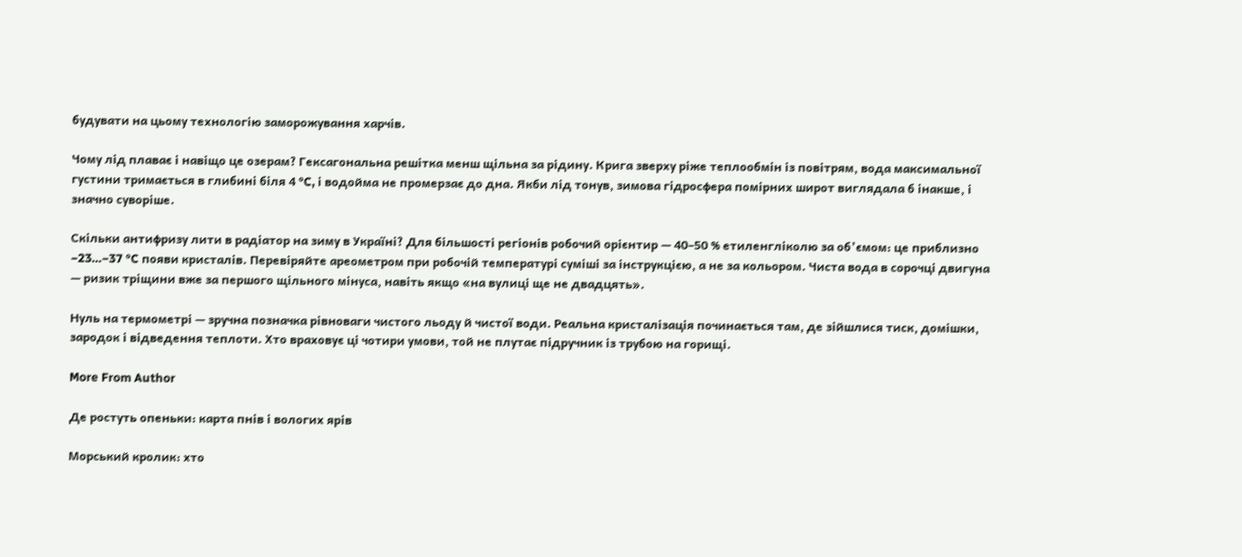будувати на цьому технологію заморожування харчів.

Чому лід плаває і навіщо це озерам? Гексагональна решітка менш щільна за рідину. Крига зверху ріже теплообмін із повітрям, вода максимальної густини тримається в глибині біля 4 °C, і водойма не промерзає до дна. Якби лід тонув, зимова гідросфера помірних широт виглядала б інакше, і значно суворіше.

Скільки антифризу лити в радіатор на зиму в Україні? Для більшості регіонів робочий орієнтир — 40–50 % етиленгліколю за об’ємом: це приблизно −23…−37 °C появи кристалів. Перевіряйте ареометром при робочій температурі суміші за інструкцією, а не за кольором. Чиста вода в сорочці двигуна — ризик тріщини вже за першого щільного мінуса, навіть якщо «на вулиці ще не двадцять».

Нуль на термометрі — зручна позначка рівноваги чистого льоду й чистої води. Реальна кристалізація починається там, де зійшлися тиск, домішки, зародок і відведення теплоти. Хто враховує ці чотири умови, той не плутає підручник із трубою на горищі.

More From Author

Де ростуть опеньки: карта пнів і вологих ярів

Морський кролик: хто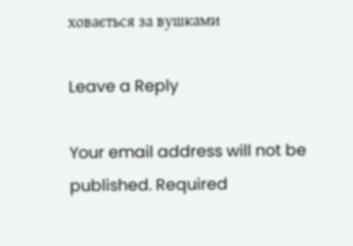ховається за вушками

Leave a Reply

Your email address will not be published. Required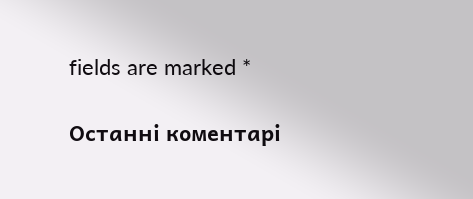fields are marked *

Останні коментарі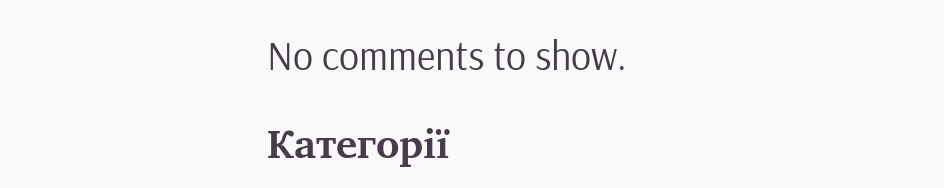No comments to show.

Категорії